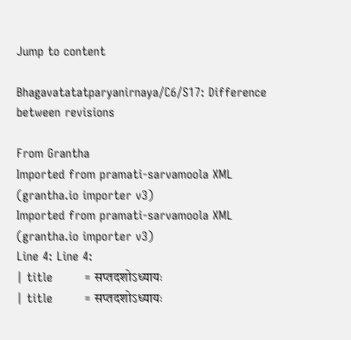Jump to content

Bhagavatatatparyanirnaya/C6/S17: Difference between revisions

From Grantha
Imported from pramati-sarvamoola XML (grantha.io importer v3)
Imported from pramati-sarvamoola XML (grantha.io importer v3)
Line 4: Line 4:
| title        = सप्तदशोऽध्यायः
| title        = सप्तदशोऽध्यायः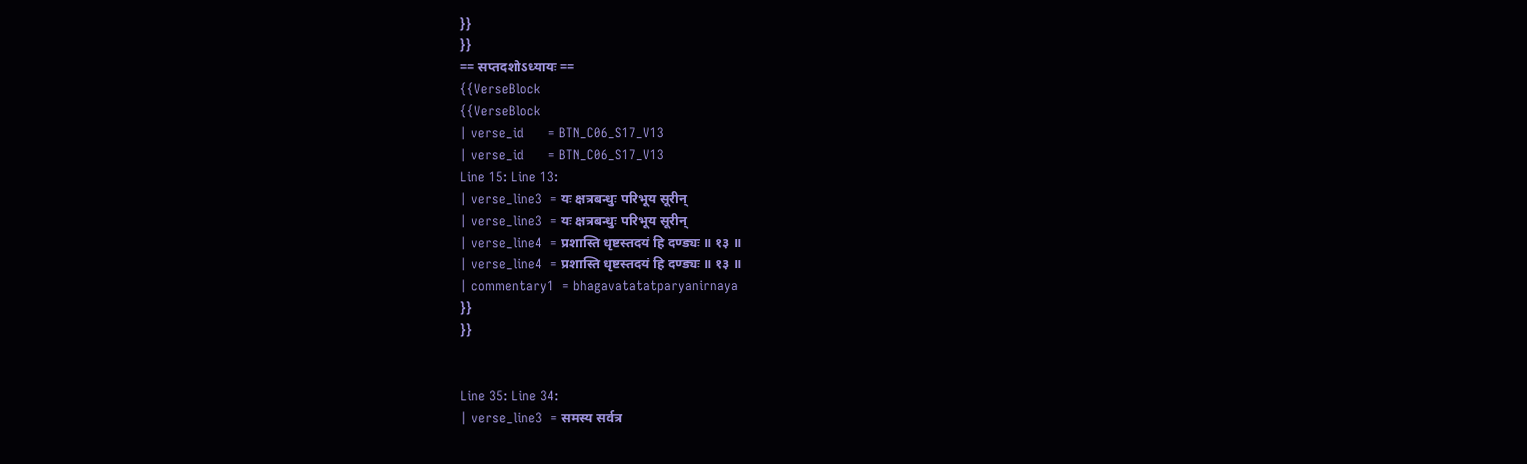}}
}}
== सप्तदशोऽध्यायः ==
{{VerseBlock
{{VerseBlock
| verse_id      = BTN_C06_S17_V13
| verse_id      = BTN_C06_S17_V13
Line 15: Line 13:
| verse_line3  = यः क्षत्रबन्धुः परिभूय सूरीन्
| verse_line3  = यः क्षत्रबन्धुः परिभूय सूरीन्
| verse_line4  = प्रशास्ति धृष्टस्तदयं हि दण्ड्यः ॥ १३ ॥
| verse_line4  = प्रशास्ति धृष्टस्तदयं हि दण्ड्यः ॥ १३ ॥
| commentary1  = bhagavatatatparyanirnaya
}}
}}


Line 35: Line 34:
| verse_line3  = समस्य सर्वत्र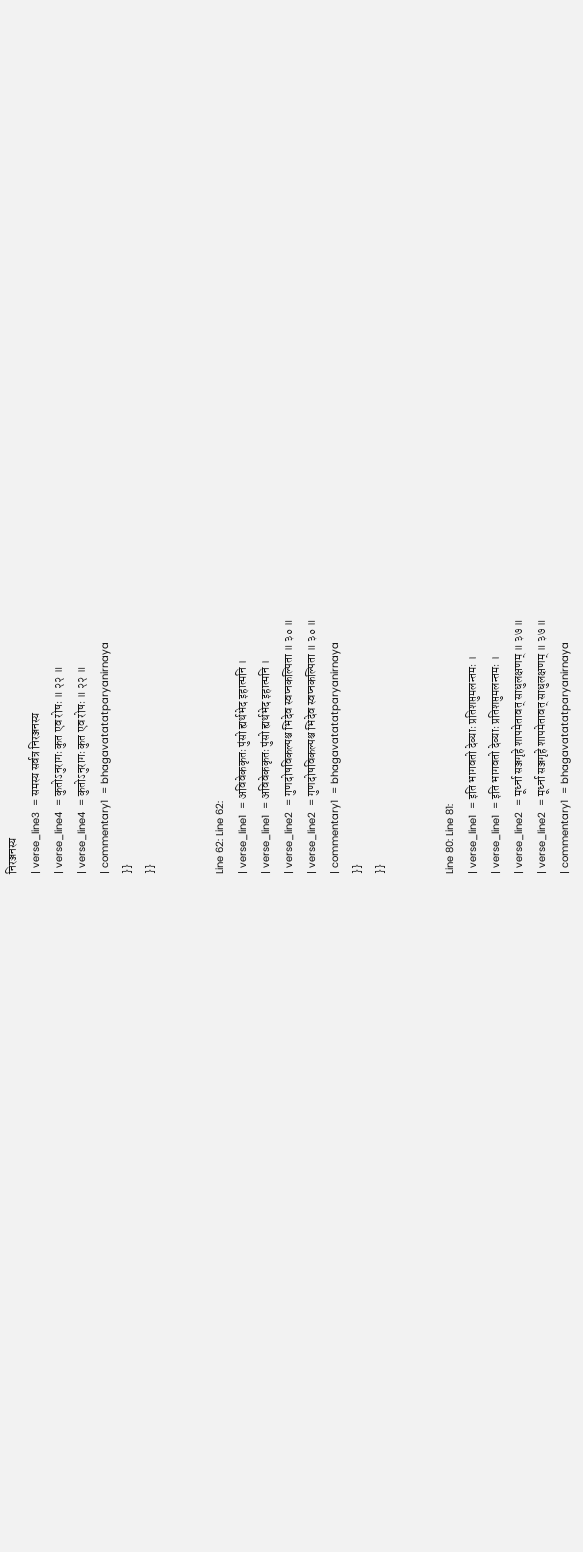निरञ्जनस्य
| verse_line3  = समस्य सर्वत्र निरञ्जनस्य
| verse_line4  = कुतोऽनुरागः कुत एव रोषः ॥ २२ ॥
| verse_line4  = कुतोऽनुरागः कुत एव रोषः ॥ २२ ॥
| commentary1  = bhagavatatatparyanirnaya
}}
}}


Line 62: Line 62:
| verse_line1  = अविवेककृतः पुंसो ह्यर्थभेद इहात्मनि ।
| verse_line1  = अविवेककृतः पुंसो ह्यर्थभेद इहात्मनि ।
| verse_line2  = गुणदोषविकल्पश्च भिदेव स्वप्नकल्पिता ॥ ३० ॥
| verse_line2  = गुणदोषविकल्पश्च भिदेव स्वप्नकल्पिता ॥ ३० ॥
| commentary1  = bhagavatatatparyanirnaya
}}
}}


Line 80: Line 81:
| verse_line1  = इति भागवतो देव्याः प्रतिशप्तुमलन्तमः ।
| verse_line1  = इति भागवतो देव्याः प्रतिशप्तुमलन्तमः ।
| verse_line2  = मूर्ध्ना सञ्जगृहे शापमेतावत् साधुलक्षणम् ॥ ३७ ॥
| verse_line2  = मूर्ध्ना सञ्जगृहे शापमेतावत् साधुलक्षणम् ॥ ३७ ॥
| commentary1  = bhagavatatatparyanirnaya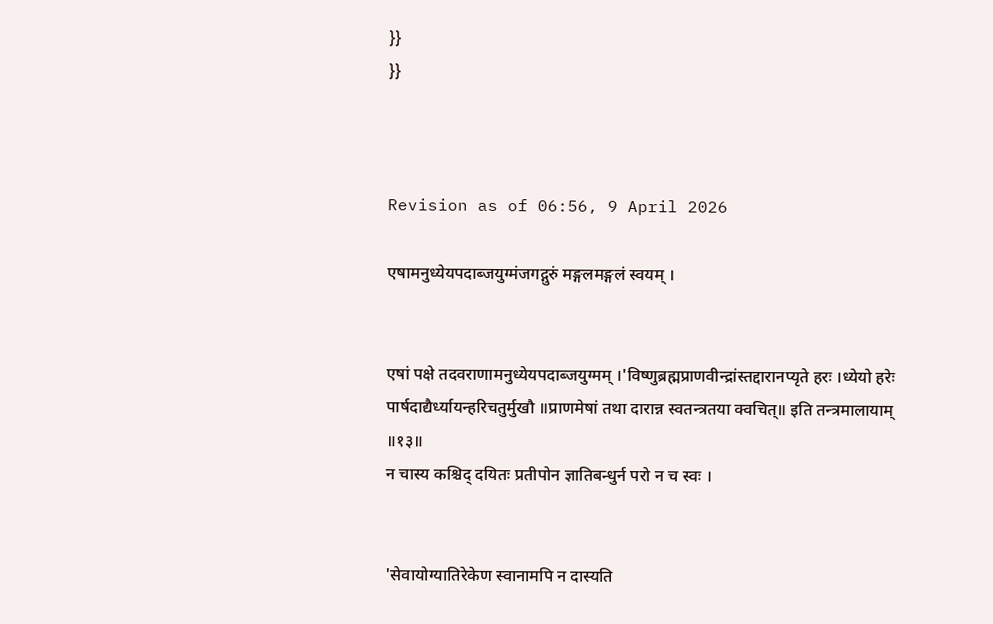}}
}}



Revision as of 06:56, 9 April 2026

एषामनुध्येयपदाब्जयुग्मंजगद्गुरुं मङ्गलमङ्गलं स्वयम् ।


एषां पक्षे तदवराणामनुध्येयपदाब्जयुग्मम् ।'विष्णुब्रह्मप्राणवीन्द्रांस्तद्दारानप्यृते हरः ।ध्येयो हरेः पार्षदाद्यैर्ध्यायन्हरिचतुर्मुखौ ॥प्राणमेषां तथा दारान्न स्वतन्त्रतया क्वचित्॥ इति तन्त्रमालायाम् ॥१३॥
न चास्य कश्चिद् दयितः प्रतीपोन ज्ञातिबन्धुर्न परो न च स्वः ।


'सेवायोग्यातिरेकेण स्वानामपि न दास्यति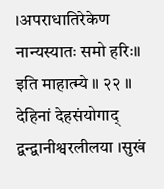।अपराधातिरेकेण नान्यस्यातः समो हरिः॥ इति माहात्म्ये ॥ २२ ॥
देहिनां देहसंयोगाद् द्वन्द्वानीश्वरलीलया ।सुखं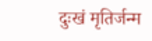दुःखं मृतिर्जन्म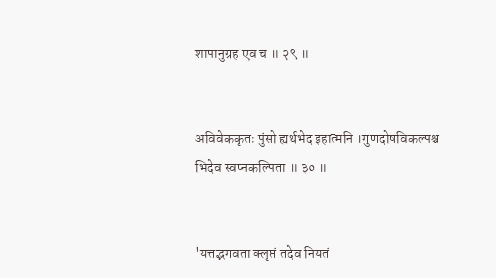शापानुग्रह एव च ॥ २९ ॥


अविवेककृतः पुंसो ह्यर्थभेद इहात्मनि ।गुणदोषविकल्पश्च भिदेव स्वप्नकल्पिता ॥ ३० ॥


'यत्तद्भगवता क्लृप्तं तदेव नियतं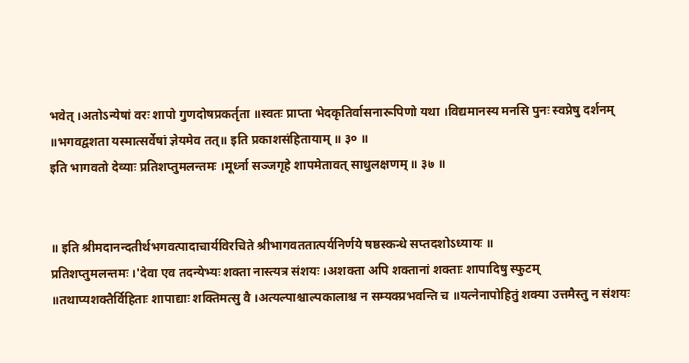भवेत् ।अतोऽन्येषां वरः शापो गुणदोषप्रकर्तृता ॥स्वतः प्राप्ता भेदकृतिर्वासनारूपिणो यथा ।विद्यमानस्य मनसि पुनः स्वप्नेषु दर्शनम् ॥भगवद्वशता यस्मात्सर्वेषां ज्ञेयमेव तत्॥ इति प्रकाशसंहितायाम् ॥ ३० ॥
इति भागवतो देव्याः प्रतिशप्तुमलन्तमः ।मूर्ध्ना सञ्जगृहे शापमेतावत् साधुलक्षणम् ॥ ३७ ॥


॥ इति श्रीमदानन्दतीर्थभगवत्पादाचार्यविरचिते श्रीभागवततात्पर्यनिर्णये षष्ठस्कन्धे सप्तदशोऽध्यायः ॥
प्रतिशप्तुमलन्तमः ।'देवा एव तदन्येभ्यः शक्ता नास्त्यत्र संशयः ।अशक्ता अपि शक्तानां शक्ताः शापादिषु स्फुटम् ॥तथाप्यशक्तैर्विहिताः शापाद्याः शक्तिमत्सु वै ।अत्यल्पाश्चाल्पकालाश्च न सम्यक्प्रभवन्ति च ॥यत्नेनापोहितुं शक्या उत्तमैस्तु न संशयः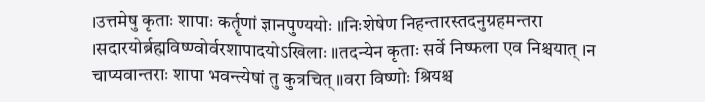।उत्तमेषु कृताः शापाः कर्तॄणां ज्ञानपुण्ययोः ॥निःशेषेण निहन्तारस्तदनुग्रहमन्तरा ।सदारयोर्ब्रह्मविष्ण्वोर्वरशापादयोऽखिलाः ॥तदन्येन कृताः सर्वे निष्फला एव निश्चयात् ।न चाप्यवान्तराः शापा भवन्त्येषां तु कुत्रचित् ॥वरा विष्णोः श्रियश्च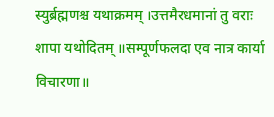स्युर्ब्रह्मणश्च यथाक्रमम् ।उत्तमैरधमानां तु वराः शापा यथोदितम् ॥सम्पूर्णफलदा एव नात्र कार्या विचारणा॥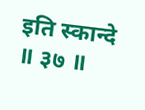इति स्कान्दे ॥ ३७ ॥